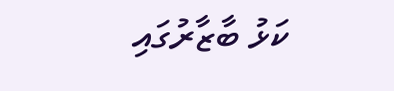ކަޅު ބާޒާރުގައި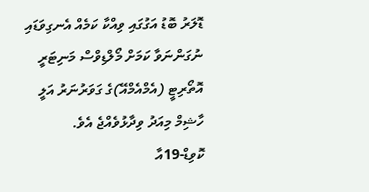ޑޮލަރު ބޮޑު އަގުގައި ވިއްކާ ކަމެއް އެނގިވަޑައި ނުގަންނަވާ ކަމަށް މޯލްޑިވްސް މަނިޓަރީ އޮތޯރިޓީ (އެމްއެމްއޭ)ގެ ގަވަރުނަރު އަލީ ހާޝިމް މިއަދު ވިދާޅުވެއްޖެ އެވެ.
ކޮވިޑް-19އާ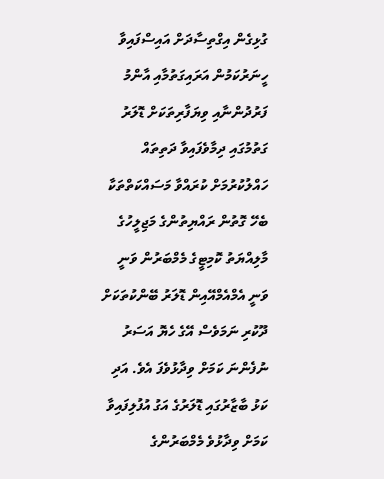ގުޅިގެން އިގްތިސާދަށް އައިސްފައިވާ ހީނަރުކަމުން އަރައިގަތުމާއި އާންމު ފަރުދުންނާއި ވިޔަފާރިތަކަށް ޑޮލަރު ގަތުމުގައި ދިމާވެފައިވާ ދަތިތައް ހައްލުކުރުމަށް ކުރައްވާ މަސައްކަތްތަކާ ބެހޭ ގޮތުން ރައްޔިތުންގެ މަޖިލީހުގެ މާލިއްޔަތު ކޮމިޓީގެ މެމްބަރުން ވަނީ ވަނީ އެމްއެމްއޭއިން ޑޮލަރު ބޭންކުތަކަށް ދޫކުރި ނަމަވެސް އޭގެ ހެޔޮ އަސަރު ނުފެންނަ ކަމަށް ވިދާޅުވެފަ އެވެ. އަދި ކަޅު ބާޒާރުގައި ޑޮލަރުގެ އަގު އުފުލިފައިވާ ކަމަށް ވިދާޅުވެ މެމްބަރުންގެ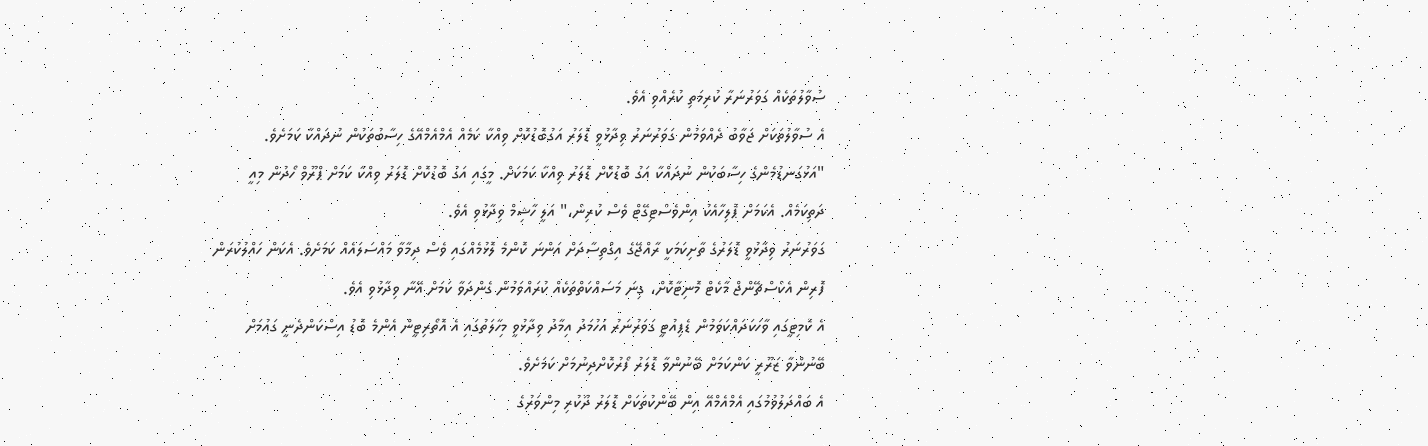ސުވާލުތަކެއް ގަވަރުނަރާ ކުރިމަތި ކުރެއްވި އެވެ.
އެ ސުވާލުތަކަށް ޖަވާބު ދެއްވަމުން ގަވަރުނަރު ވިދާޅުވީ ޑޮލަރު އަގުބޮޑުކޮށް ވިއްކާ ކަމެއް އެމްއެމްއޭގެ ހިސާބުތަކުން ނުދައްކާ ކަމަށެވެ.
"އަޅުގަނޑުމެންގެ ހިސާބަކުން ނުދައްކާ އަގު ބޮޑުކޮށް ޑޮލަރު ވިއްކާ ކަމަކަށް. މީގައި އަގު ބޮޑުކޮށް ޑޮލަރު ވިއްކާ ކަމަށް ޕްރޫވް ހޯދުން މިއީ ދަތިކަމެއް. އެކަމަށް ޕޮލިހާއެކު އިންވެސްޓިގޭޓް ވެސް ކުރިން،" އަލީ ހާޝިމް ވިދާޅުވި އެވެ.
ގަވަރުނަރު ވިދާޅުވީ ޑޮލަރުގެ ތާށިކަމަކީ ރާއްޖޭގެ އިގްތިސާދަށް އަންނަ ކޮންމެ ލޮޅުމެއްގައި ވެސް ދިމާވާ މައްސަލައެއް ކަމަށެވެ. އެކަން ހައްލުކުރަން ފޮރިން އެކްސްޗޭންޖް މާކެޓް މޮނިޓާކޮށް، ގިނަ މަސައްކަތްތަކެއް ކުރައްވަމުން ގެންދަވާ ކަމަށް އޭނާ ވިދާޅުވި އެވެ.
އެ ކޮމިޓީގައި ވާހަކަދައްކަވަމުން ޑެޕިއުޓީ ގަވަރުނަރު އަހުމަދު އިމާދު ވިދާޅުވީ މިހާލަތުގައި އެ އޮތޯރިޓީން އެންމެ ބޮޑު އިސްކަންދެނީ ގައުމަށް ބޭނުންވާ ޒަރޫރީ ކަންކަމަށް ބޭނުންވާ ޑޮލަރު ފޯރުކޮށްދިނުމަށް ކަމަށެވެ.
އެ ބައްދަލުވުމުގައި އެމްއެމްއޭ އިން ބޭންކުތަކަށް ޑޮލަރު ދޫކުރި މިންވަރުގެ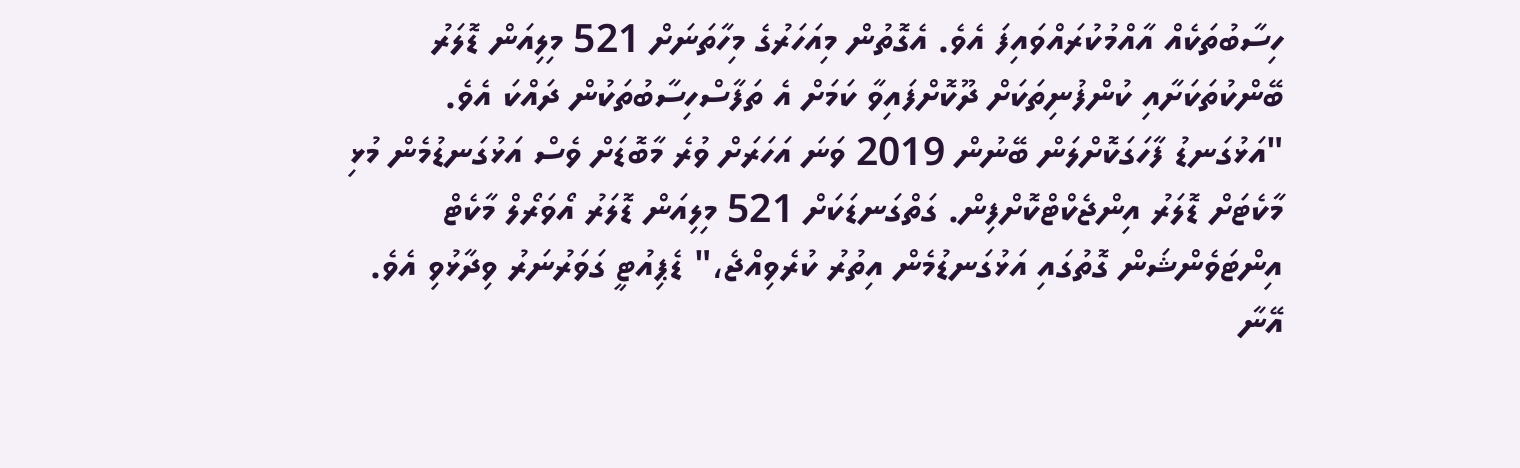ހިސާބުތަކެއް އާއްމުކުރައްވައިފަ އެވެ. އެގޮތުން މިއަހަރުގެ މިހާތަނަށް 521 މިލިއަން ޑޮލަރު ބޭންކުތަކަށާއި ކުންފުނިތަކަށް ދޫކޮށްފައިވާ ކަމަށް އެ ތަފާސްހިސާބުތަކުން ދައްކަ އެވެ.
"އަޅުގަނޑު ފާހަގަކޮށްލަން ބޭނުން 2019 ވަނަ އަހަރަށް ވުރެ މާބޮޑަށް ވެސް އަޅުގަނޑުމެން މުޅި މާކެޓަށް ޑޮލަރު އިންޖެކްޓްކޮށްފިން. ގަތްގަނޑަކަށް 521 މިލިއަން ޑޮލަރު އޯވަރޯލް މާކެޓް އިންޓަވެންޝަން ގޮތުގައި އަޅުގަނޑުމެން އިތުރު ކުރެވިއްޖެ،" ޑެޕިއުޓީ ގަވަރުނަރު ވިދާޅުވި އެވެ.
އޭނާ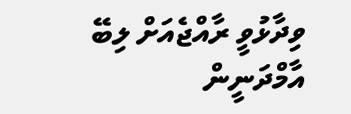ވިދާޅުވީ ރާއްޖެއަށް ލިބޭ އާމްދަނީން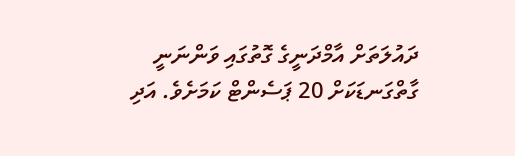ދައުލަތަށް އާމްދަނީގެ ގޮތުގައި ވަންނަނީ ގާތްގަނޑަކަށް 20 ޕަސެންޓް ކަމަށެވެ. އަދި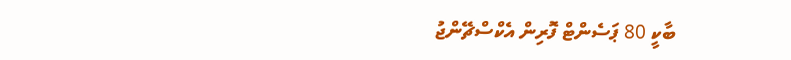ބާކީ 80 ޕަސެންޓް ފޮރިން އެކްސްޗޭންޖު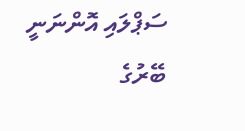ސަޕްލައި އޮންނަނީ ބޭރުގެ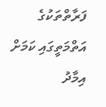ފަރާތްތަކުގެ އަތްމަތީގައި ކަމަށް އިމާދު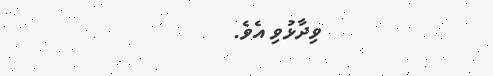ވިދާޅުވި އެވެ.